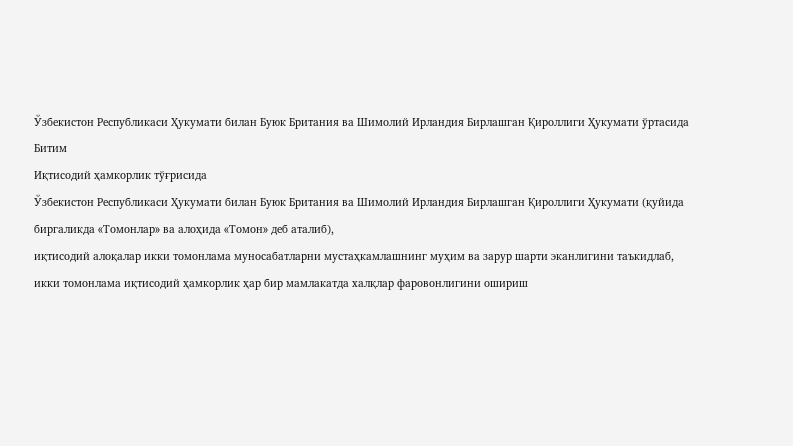Ўзбекистон Республикаси Ҳукумати билан Буюк Британия ва Шимолий Ирландия Бирлашган Қироллиги Ҳукумати ўртасида
Битим
Иқтисодий ҳамкорлик тўғрисида
Ўзбекистон Республикаси Ҳукумати билан Буюк Британия ва Шимолий Ирландия Бирлашган Қироллиги Ҳукумати (қуйида биргаликда «Томонлар» ва алоҳида «Томон» деб аталиб),
иқтисодий алоқалар икки томонлама муносабатларни мустаҳкамлашнинг муҳим ва зарур шарти эканлигини таъкидлаб,
икки томонлама иқтисодий ҳамкорлик ҳар бир мамлакатда халқлар фаровонлигини ошириш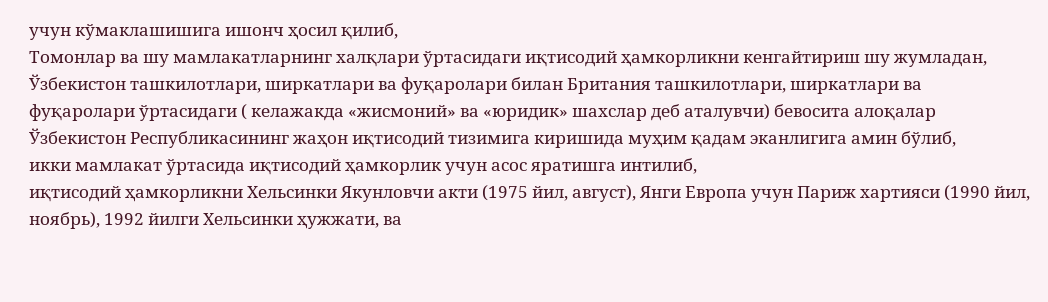учун кўмаклашишига ишонч ҳосил қилиб,
Томонлар ва шу мамлакатларнинг халқлари ўртасидаги иқтисодий ҳамкорликни кенгайтириш шу жумладан, Ўзбекистон ташкилотлари, ширкатлари ва фуқаролари билан Британия ташкилотлари, ширкатлари ва фуқаролари ўртасидаги ( келажакда «жисмоний» ва «юридик» шахслар деб аталувчи) бевосита алоқалар Ўзбекистон Республикасининг жаҳон иқтисодий тизимига киришида муҳим қадам эканлигига амин бўлиб,
икки мамлакат ўртасида иқтисодий ҳамкорлик учун асос яратишга интилиб,
иқтисодий ҳамкорликни Хельсинки Якунловчи акти (1975 йил, август), Янги Европа учун Париж хартияси (1990 йил, ноябрь), 1992 йилги Хельсинки ҳужжати, ва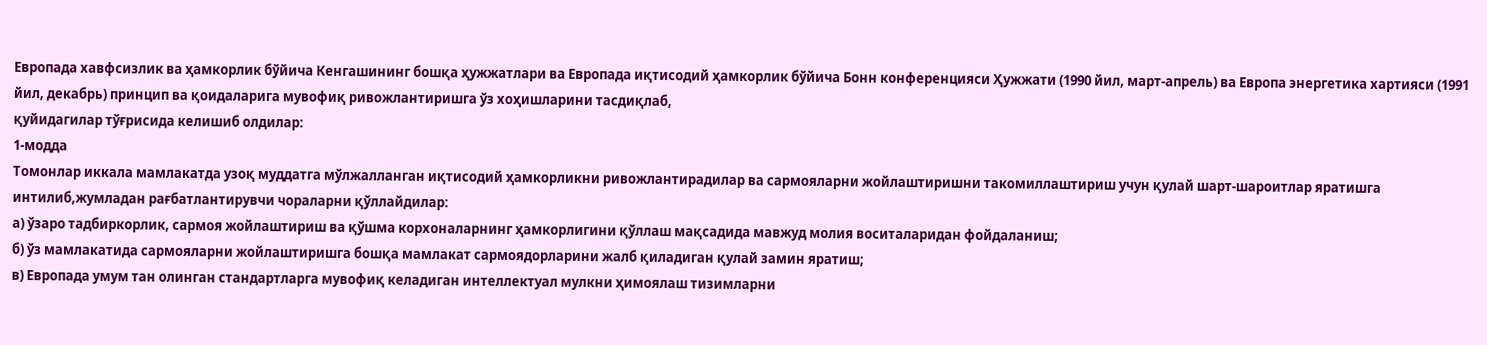Европада хавфсизлик ва ҳамкорлик бўйича Кенгашининг бошқа ҳужжатлари ва Европада иқтисодий ҳамкорлик бўйича Бонн конференцияси Ҳужжати (1990 йил, март-апрель) ва Европа энергетика хартияси (1991 йил, декабрь) принцип ва қоидаларига мувофиқ ривожлантиришга ўз хоҳишларини тасдиқлаб,
қуйидагилар тўғрисида келишиб олдилар:
1-модда
Томонлар иккала мамлакатда узоқ муддатга мўлжалланган иқтисодий ҳамкорликни ривожлантирадилар ва сармояларни жойлаштиришни такомиллаштириш учун қулай шарт-шароитлар яратишга интилиб,жумладан рағбатлантирувчи чораларни қўллайдилар:
а) ўзаро тадбиркорлик, сармоя жойлаштириш ва қўшма корхоналарнинг ҳамкорлигини қўллаш мақсадида мавжуд молия воситаларидан фойдаланиш;
б) ўз мамлакатида сармояларни жойлаштиришга бошқа мамлакат сармоядорларини жалб қиладиган қулай замин яратиш;
в) Европада умум тан олинган стандартларга мувофиқ келадиган интеллектуал мулкни ҳимоялаш тизимларни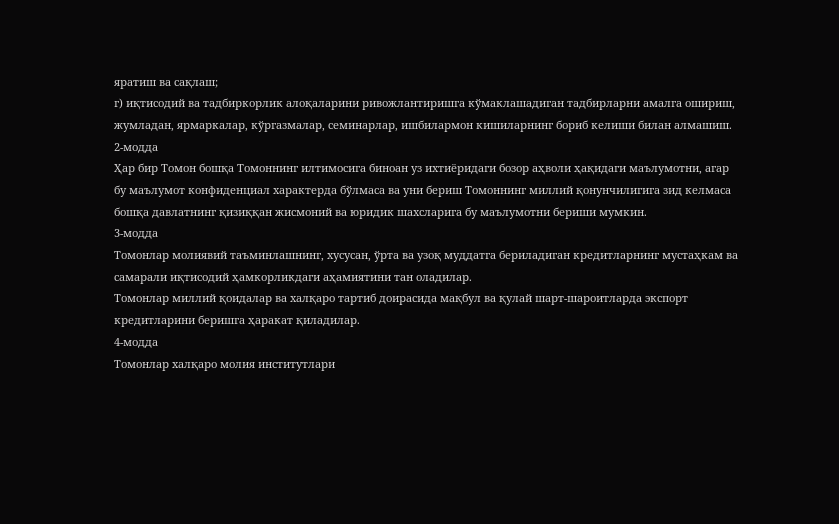яратиш ва сақлаш;
г) иқтисодий ва тадбиркорлик алоқаларини ривожлантиришга кўмаклашадиган тадбирларни амалга ошириш, жумладан, ярмаркалар, кўргазмалар, семинарлар, ишбилармон кишиларнинг бориб келиши билан алмашиш.
2-модда
Ҳар бир Томон бошқа Томоннинг илтимосига биноан уз ихтиёридаги бозор аҳволи ҳақидаги маълумотни, агар бу маълумот конфиденциал характерда бўлмаса ва уни бериш Томоннинг миллий қонунчилигига зид келмаса бошқа давлатнинг қизиққан жисмоний ва юридик шахсларига бу маълумотни бериши мумкин.
3-модда
Томонлар молиявий таъминлашнинг, хусусан, ўрта ва узоқ муддатга бериладиган кредитларнинг мустаҳкам ва самарали иқтисодий ҳамкорликдаги аҳамиятини тан оладилар.
Томонлар миллий қоидалар ва халқаро тартиб доирасида мақбул ва қулай шарт-шароитларда экспорт кредитларини беришга ҳаракат қиладилар.
4-модда
Томонлар халқаро молия институтлари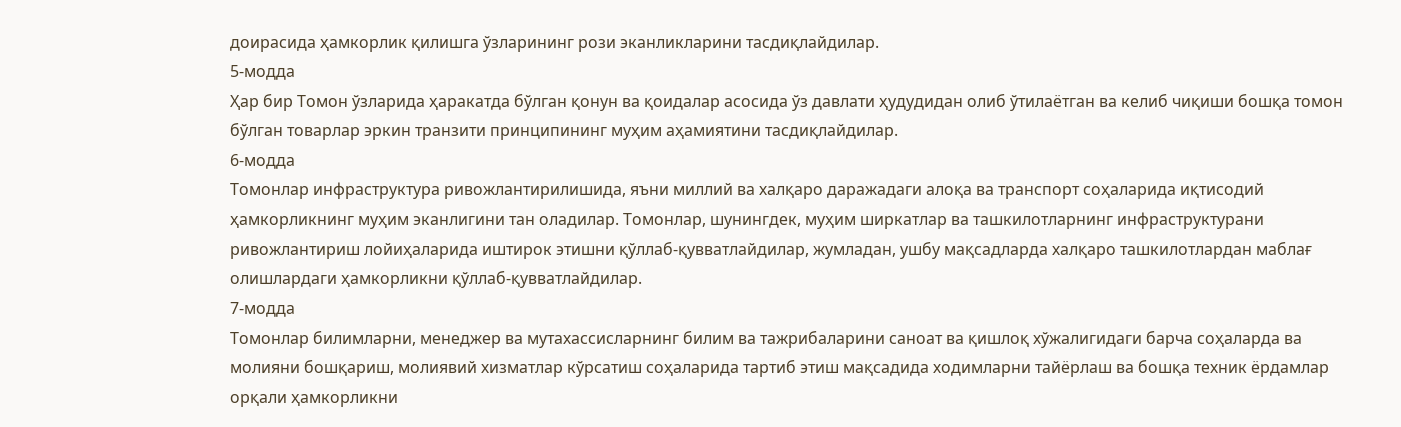доирасида ҳамкорлик қилишга ўзларининг рози эканликларини тасдиқлайдилар.
5-модда
Ҳар бир Томон ўзларида ҳаракатда бўлган қонун ва қоидалар асосида ўз давлати ҳудудидан олиб ўтилаётган ва келиб чиқиши бошқа томон бўлган товарлар эркин транзити принципининг муҳим аҳамиятини тасдиқлайдилар.
6-модда
Томонлар инфраструктура ривожлантирилишида, яъни миллий ва халқаро даражадаги алоқа ва транспорт соҳаларида иқтисодий ҳамкорликнинг муҳим эканлигини тан оладилар. Томонлар, шунингдек, муҳим ширкатлар ва ташкилотларнинг инфраструктурани ривожлантириш лойиҳаларида иштирок этишни қўллаб-қувватлайдилар, жумладан, ушбу мақсадларда халқаро ташкилотлардан маблағ олишлардаги ҳамкорликни қўллаб-қувватлайдилар.
7-модда
Томонлар билимларни, менеджер ва мутахассисларнинг билим ва тажрибаларини саноат ва қишлоқ хўжалигидаги барча соҳаларда ва молияни бошқариш, молиявий хизматлар кўрсатиш соҳаларида тартиб этиш мақсадида ходимларни тайёрлаш ва бошқа техник ёрдамлар орқали ҳамкорликни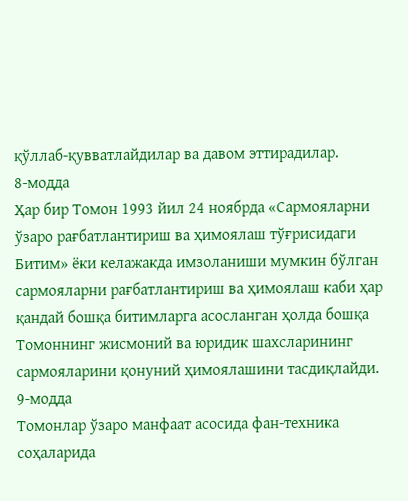қўллаб-қувватлайдилар ва давом эттирадилар.
8-модда
Ҳар бир Томон 1993 йил 24 ноябрда «Сармояларни ўзаро рағбатлантириш ва ҳимоялаш тўғрисидаги Битим» ёки келажакда имзоланиши мумкин бўлган сармояларни рағбатлантириш ва ҳимоялаш каби ҳар қандай бошқа битимларга асосланган ҳолда бошқа Томоннинг жисмоний ва юридик шахсларининг сармояларини қонуний ҳимоялашини тасдиқлайди.
9-модда
Томонлар ўзаро манфаат асосида фан-техника соҳаларида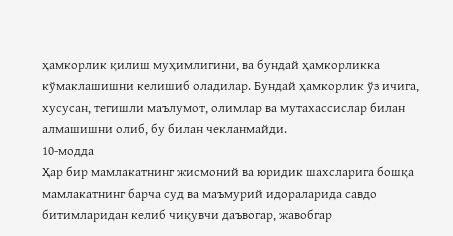ҳамкорлик қилиш муҳимлигини, ва бундай ҳамкорликка кўмаклашишни келишиб оладилар. Бундай ҳамкорлик ўз ичига, хусусан, тегишли маълумот, олимлар ва мутахассислар билан алмашишни олиб, бу билан чекланмайди.
10-модда
Ҳар бир мамлакатнинг жисмоний ва юридик шахсларига бошқа мамлакатнинг барча суд ва маъмурий идораларида савдо битимларидан келиб чиқувчи даъвогар, жавобгар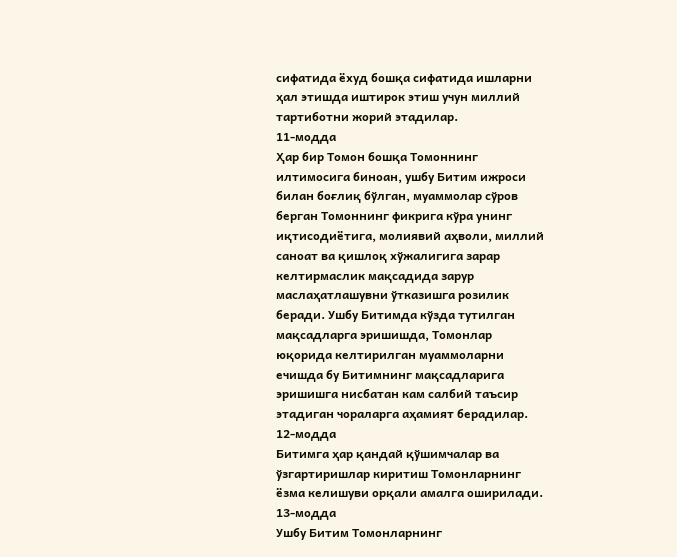сифатида ёхуд бошқа сифатида ишларни ҳал этишда иштирок этиш учун миллий тартиботни жорий этадилар.
11-модда
Ҳар бир Томон бошқа Томоннинг илтимосига биноан, ушбу Битим ижроси билан боғлиқ бўлган, муаммолар сўров берган Томоннинг фикрига кўра унинг иқтисодиётига, молиявий аҳволи, миллий саноат ва қишлоқ хўжалигига зарар келтирмаслик мақсадида зарур маслаҳатлашувни ўтказишга розилик беради. Ушбу Битимда кўзда тутилган мақсадларга эришишда, Томонлар юқорида келтирилган муаммоларни ечишда бу Битимнинг мақсадларига эришишга нисбатан кам салбий таъсир этадиган чораларга аҳамият берадилар.
12-модда
Битимга ҳар қандай қўшимчалар ва ўзгартиришлар киритиш Томонларнинг ёзма келишуви орқали амалга оширилади.
13-модда
Ушбу Битим Томонларнинг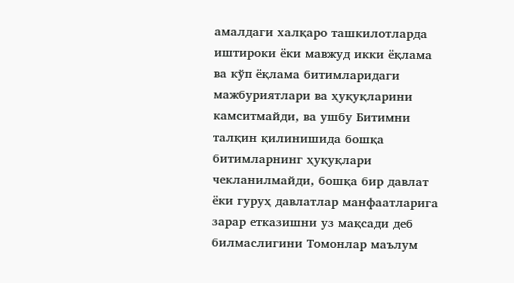амалдаги халқаро ташкилотларда иштироки ёки мавжуд икки ёқлама ва кўп ёқлама битимларидаги мажбуриятлари ва ҳуқуқларини камситмайди, ва ушбу Битимни талқин қилинишида бошқа битимларнинг ҳуқуқлари чекланилмайди, бошқа бир давлат ёки гуруҳ давлатлар манфаатларига зарар етказишни уз мақсади деб билмаслигини Томонлар маълум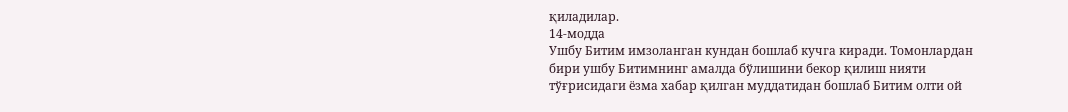қиладилар.
14-модда
Ушбу Битим имзоланган кундан бошлаб кучга киради. Томонлардан бири ушбу Битимнинг амалда бўлишини бекор қилиш нияти тўғрисидаги ёзма хабар қилган муддатидан бошлаб Битим олти ой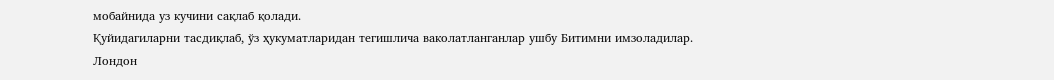мобайнида уз кучини сақлаб қолади.
Қуйидагиларни тасдиқлаб, ўз ҳукуматларидан тегишлича ваколатланганлар ушбу Битимни имзоладилар.
Лондон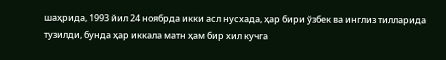шаҳрида, 1993 йил 24 ноябрда икки асл нусхада, ҳар бири ўзбек ва инглиз тилларида тузилди, бунда ҳар иккала матн ҳам бир хил кучга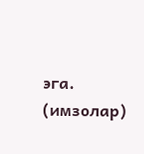эга.
(имзолар)